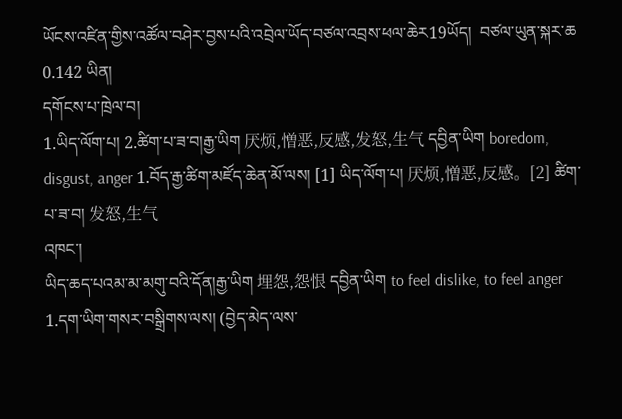ཡོངས་འཛིན་གྱིས་འཚོལ་བཤེར་བྱས་པའི་འབྲེལ་ཡོད་བཙལ་འབྲས་ཕལ་ཆེར19ཡོད།  བཙལ་ཡུན་སྐར་ཆ 0.142 ཡིན།
དགོངས་པ་ཁྲེལ་བ།
1.ཡིད་ལོག་པ། 2.ཚིག་པ་ཟ་བ།རྒྱ་ཡིག 厌烦,憎恶,反感,发怒,生气 དབྱིན་ཡིག boredom, disgust, anger 1.བོད་རྒྱ་ཚིག་མཛོད་ཆེན་མོ་ལས། [1] ཡིད་ལོག་པ། 厌烦,憎恶,反感。[2] ཚིག་པ་ཟ་བ། 发怒,生气
འཁང་།
ཡིད་ཆད་པའམ་མ་མགུ་བའི་དོན།རྒྱ་ཡིག 埋怨,怨恨 དབྱིན་ཡིག to feel dislike, to feel anger 1.དག་ཡིག་གསར་བསྒྲིགས་ལས། (བྱེད་མེད་ལས་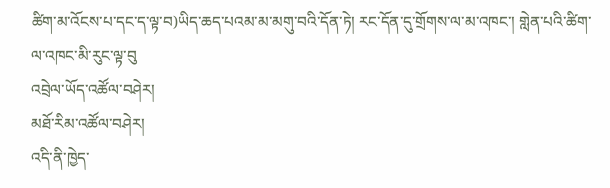ཚིག་མ་འོངས་པ་དང་ད་ལྟ་བ)ཡིད་ཆད་པའམ་མ་མགུ་བའི་དོན་ཏེ། རང་དོན་དུ་གྲོགས་ལ་མ་འཁང་། གླེན་པའི་ཚིག་ལ་འཁང་མི་རུང་ལྟ་བུ
འབྲེལ་ཡོད་འཚོལ་བཤེར།
མཐོ་རིམ་འཚོལ་བཤེར།
འདི་ནི་ཁྱེད་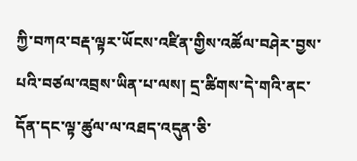ཀྱི་བཀའ་བརྡ་ལྟར་ཡོངས་འཛིན་གྱིས་འཚོལ་བཤེར་བྱས་པའི་བཙལ་འབྲས་ཡིན་པ་ལས། དྲ་ཚིགས་དེ་གའི་ནང་དོན་དང་ལྟ་ཚུལ་ལ་འཐད་འདུན་ཅི་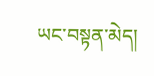ཡང་བསྟན་མེད།